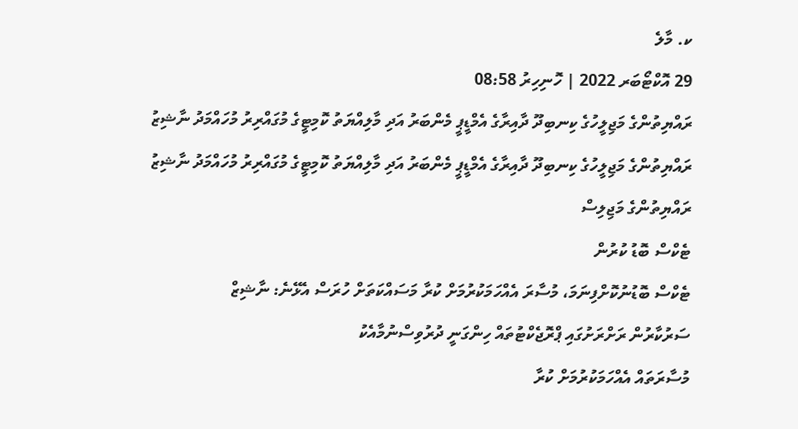ކ. މާލެ
29 އޮކްޓޯބަރ 2022 | ހޮނިހިރު 08:58
ރައްޔިތުންގެ މަޖިލީހުގެ ކިނބިދޫ ދާއިރާގެ އެމްޑީޕީ މެންބަރު އަދި މާލިއްޔަތު ކޮމިޓީގެ މުގައްރިރު މުހައްމަދު ނާޝިޒު
ރައްޔިތުންގެ މަޖިލީހުގެ ކިނބިދޫ ދާއިރާގެ އެމްޑީޕީ މެންބަރު އަދި މާލިއްޔަތު ކޮމިޓީގެ މުގައްރިރު މުހައްމަދު ނާޝިޒު
ރައްޔިތުންގެ މަޖިލިސް
ޓެކްސް ބޮޑު ކުރުން
ޓެކްސް ބޮޑުނުކޮށްފިނަމަ، މުސާރަ އެއްހަމަކުރުމަށް ކުރާ މަސައްކަތަށް ހުރަސް އެޅޭނެ: ނާޝިޒް
ސަރުކާރުން ރަށްރަށުގައި ޕްރޮޖެކްޓުތައް ހިންގަނީ ދުރުވިސްނުމާއެކު
މުސާރަތައް އެއްހަމަކުރުމަށް ކުރާ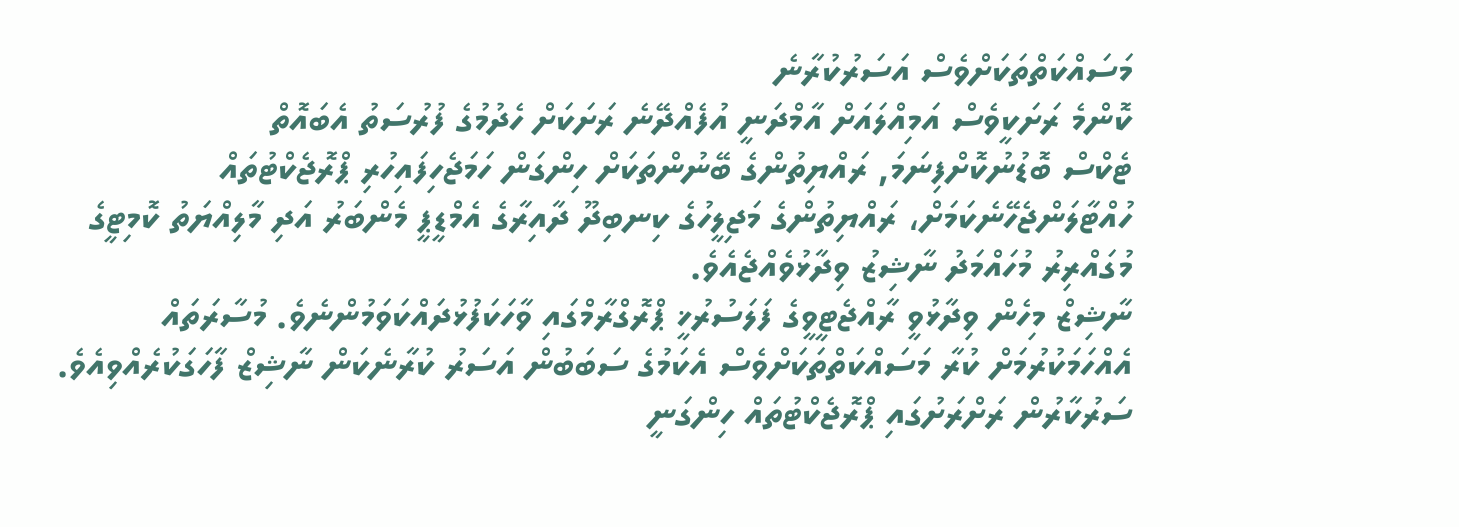މަސައްކަތްތަކަށްވެސް އަސަރުކުރާނެ
ކޮންމެ ރަށަކީވެސް އަމިއްލައަށް އާމްދަނީ އުފެއްދޭނެ ރަށަކަށް ހެދުމުގެ ފުރުސަތު އެބައޮތް
ޓެކްސް ބޮޑުނުކޮށްފިނަމަ, ރައްޔިތުންގެ ބޭނުންތަކަށް ހިންގަން ހަމަޖެހިފައިހުރި ޕްރޮޖެކްޓުތައް ހުއްޓާލަންޖެހޭނެކަމަށް، ރައްޔިތުންގެ މަޖިލީހުގެ ކިނބިދޫ ދާއިރާގެ އެމްޑީޕީ މެންބަރު އަދި މާލިއްޔަތު ކޮމިޓީގެ މުގައްރިރު މުހައްމަދު ނާޝިޒު ވިދާޅުވެއްޖެއެވެ.
ނާޝިޒް މިހެން ވިދާޅުވީ ރާއްޖެޓީވީގެ ފަލަސުރުޚީ ޕްރޮގްރާމްގައި ވާހަކަފުޅުދައްކަވަމުންނެވެ. މުސާރަތައް އެއްހަމަކުރުމަށް ކުރާ މަސައްކަތްތަކަށްވެސް އެކަމުގެ ސަބަބުން އަސަރު ކުރާނެކަން ނާޝިޒް ފާހަގަކުރެއްވިއެވެ.
ސަރުކާރުން ރަށްރަށުގައި ޕްރޮޖެކްޓުތައް ހިންގަނީ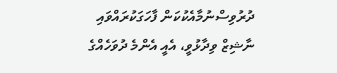ދުރުވިސްނުމާއެކުކަން ފާހަގަކުރައްވައި ނާޝިޒް ވިދާޅުވީ، އެއީ އެންމެ ދުވަހެއްގެ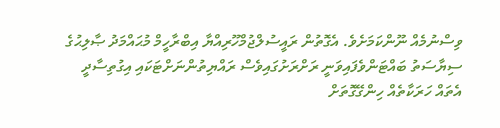ވިސްނުމެއް ނޫންކަމަށެވެ. އެގޮތުން ރައީސުލްޖުމްހޫރިއްޔާ އިބްރާހީމް މުޙައްމަދު ޞާލިޙުގެ ސިޔާސަތު ބައްޓަންވެފައިވަނީ ރަށްރަށުގައިވެސް ރައްޔިތުންނަށްޓަކައި އިގުތިސާދީ އެތައް ހަރަކާތެއް ހިންގޭގޮތަށް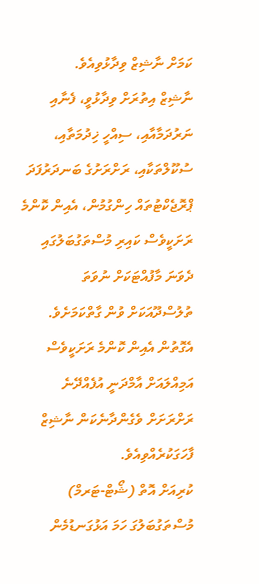ކަމަށް ނާޝިޒް ވިދާޅުވިއެވެ.
ނާޝިޒް އިތުރަށް ވިދާޅުވީ، ފެނާއި ނަރުދަމާއާއި، ސިއްހީ ޚިދުމަތާއި، ސުކޫލްތަކާއި، ރަށްރަށުގެ ބަނދަރުފަދަ ޕްރޮޖެކްޓުތައް ހިންގުމުން، އެއިން ކޮންމެ ރަށަކީވެސް ކައިރި މުސްތަގުބަލުގައި ދެވަނަ މާފުއްޓަކަށް ނުވަތަ ތުލުސްދޫއަކަށް ވުން ގާތްކަމަށެވެ. އެގޮތުން އެއިން ކޮންމެ ރަށަކީވެސް އަމިއްލައަށް އާމްދަނީ އުފެއްދޭނެ ރަށްރަށަށް ވެގެންދާނެކަން ނާޝިޒް ފާހަގަކުރެއްވިއެވެ.
ކުރިއަށް އޮތް (ޝޯޓް-ޓަރމް) މުސްތަގުބަލުގަ ހަމަ އަޅުގަނޑުމެން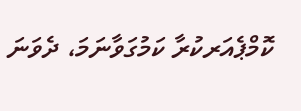ކޮމްޕެއަރކުރާ ކަމުގަވާނަމަ، ދެވަނަ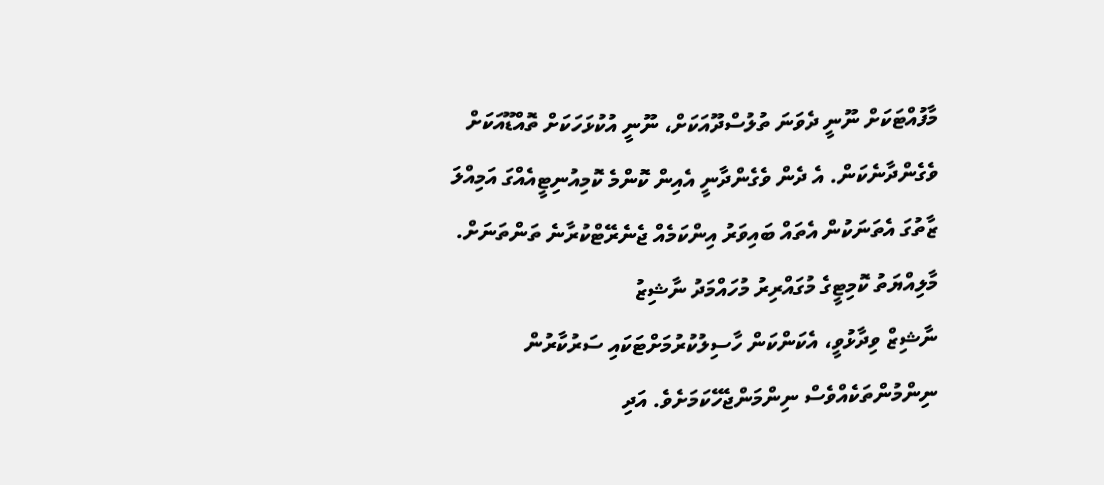މާފުއްޓަކަށް ނޫނީ ދެވަނަ ތުލުސްދޫއަކަށް، ނޫނީ އުކުޅަހަކަށް ތޮއްޑޫއަކަށް ވެގެންދާނެކަން. އެ ދެން ވެގެންދާނީ އެއިން ކޮންމެ ކޮމިއުނިޓީއެއްގަ އަމިއްލަ ޒާތުގަ އެތަނަކުން އެތައް ބައިވަރު އިންކަމެއް ޖެނެރޭޓްކުރާނެ ތަންތަނަށް.
މާލިއްޔަތު ކޮމިޓީގެ މުގައްރިރު މުހައްމަދު ނާޝިޒު
ނާޝިޒް ވިދާޅުވީ، އެކަންކަން ހާސިލުކުރުމަށްޓަކައި ސަރުކާރުން ނިންމުންތަކެއްވެސް ނިންމަންޖެހޭކަމަށެވެ. އަދި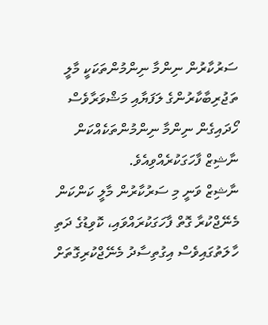ސަރުކާރުން ނިންމާ ނިންމުންތަކަކީ މާލީ ތަޖުރިބާކާރުންގެ ލަފަޔާއި މަޝްވަރާވެސް ހޯދައިގެން ނިންމާ ނިންމުންތަކެއްކަން ނާޝިޒް ފާހަގަކުރެއްވިއެވެ.
ނާޝިޒް ވަނީ މި ސަރުކާރުން މާލީ ކަންކަން މެނޭޖްކުރާ ގޮތް ފާހަގަކުރައްވައި، ކޮވިޑުގެ ދަތި ހާލަތުގައިވެސް އިގުތިސާދު މެނޭޖްކުރިގޮތަށް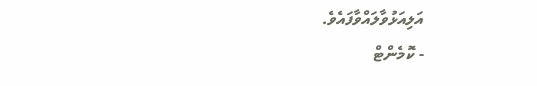އަލިއަޅުވާލައްވާފައެވެ.
- ކޮމެންޓް